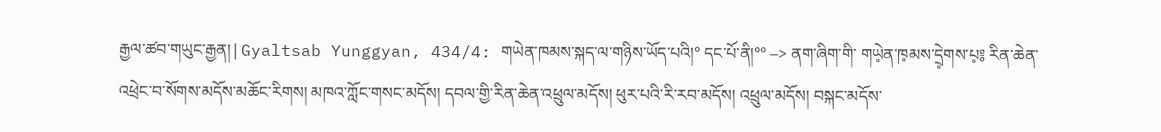རྒྱལ་ཚབ་གཡུང་རྒྱན། | Gyaltsab Yunggyan, 434/4: གཡེན་ཁམས་སྐད་ལ་གཉིས་ཡོད་པའི།° དང་པོ་ནི།°° –> ནག་ཞིག་གི་ གཡེ༷ན་ཁ༷མས་དྲེ༷གས་པ༷༔ རིན་ཆེན་འཕྲེང་བ་སོགས་མདོས་མཆོང་རིགས། མཁའ་ཀློང་གསང་མདོས། དབལ་གྱི་རིན་ཆེན་འཕྲུལ་མདོས། ཕུར་པའི་རི་རབ་མདོས། འཕྲུལ་མདོས། བསྐང་མདོས་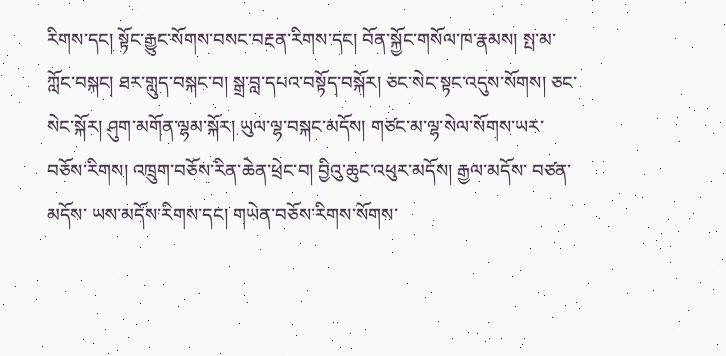རིགས་དང། སྟོང་རྒྱུང་སོགས་བསང་བརྔན་རིགས་དང། བོན་སྐྱོང་གསོལ་ཁ་རྣམས། སྤ་མ་ཀློང་བསྐང། ཐར་གླུད་བསྐང་བ། སྒྲ་བླ་དཔའ་བསྟོད་བསྐོར། ཅང་སེང་སྟང་འདུས་སོགས། ཅང་སེང་སྐོར། ཤུག་མགོན་ལྷམ་སྐོར། ཡུལ་ལྷ་བསྐང་མདོས། གཙང་མ་ལྷ་སེལ་སོགས་ཡར་བཅོས་རིགས། འཁྲུག་བཅོས་རིན་ཆེན་ཕྲེང་བ། བྱིའུ་ཆུང་འཕུར་མདོས། རྒྱལ་མདོས་ བཙན་མདོས་ ཡས་མདོས་རིགས་དང། གཡེན་བཅོས་རིགས་སོགས་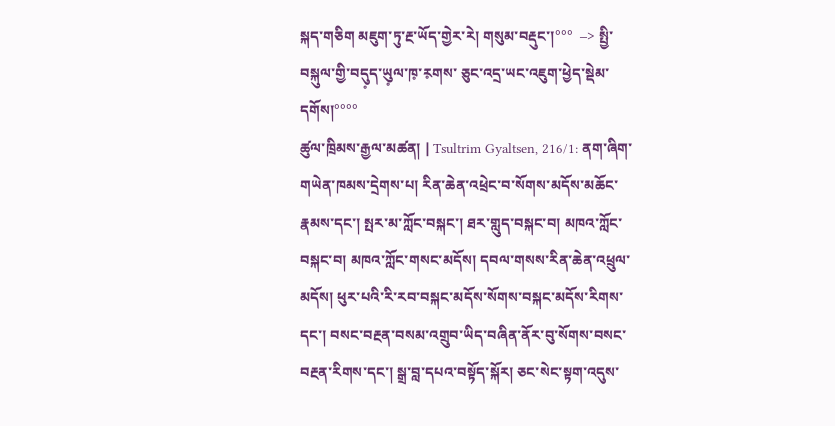སྐད་གཅིག མཇུག་ཏུ་རྔ་ཡོད་གྱེར་རེ། གསུམ་བརྡུང་།°°°  –> སྤྱི་བསྐུལ་གྱི་བདུ༷ད་ཡུ༷ལ་ཁ༷་ར༷གས་ ཅུང་འདྲ་ཡང་འཇུག་ཕྱེད་སྡེམ་དགོས།°°°°
ཚུལ་ཁྲིམས་རྒྱལ་མཚན། | Tsultrim Gyaltsen, 216/1: ནག་ཞིག་གཡེན་ཁམས་དྲེགས་པ། རིན་ཆེན་འཕྲེང་བ་སོགས་མདོས་མཆོང་རྣམས་དང་། སྤར་མ་ཀློང་བསྐང་། ཐར་གླུད་བསྐང་བ། མཁའ་ཀློང་བསྐང་བ། མཁའ་ཀློང་གསང་མདོས། དབལ་གསས་རིན་ཆེན་འཕྲུལ་མདོས། ཕུར་པའི་རི་རབ་བསྐང་མདོས་སོགས་བསྐང་མདོས་རིགས་དང་། བསང་བརྔན་བསམ་འགྲུབ་ཡིད་བཞིན་ནོར་བུ་སོགས་བསང་བརྔན་རིགས་དང་། སྒྲ་བླ་དཔའ་བསྟོད་སྐོར། ཅང་སེང་སྟག་འདུས་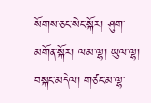སོགས་ཅང་སེང་སྐོར། ཤུག་མགོན་སྐོར། ལམ་ལྷ། ཡུལ་ལྷ། བསྐང་མདེལ། གཙང་མ་ལྷ་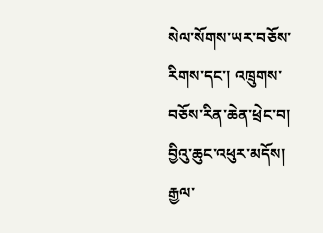སེལ་སོགས་ཡར་བཅོས་རིགས་དང་། འཁྲུགས་བཅོས་རིན་ཆེན་ཕྲེང་བ། བྱིའུ་ཆུང་འཕུར་མདོས། རྒྱལ་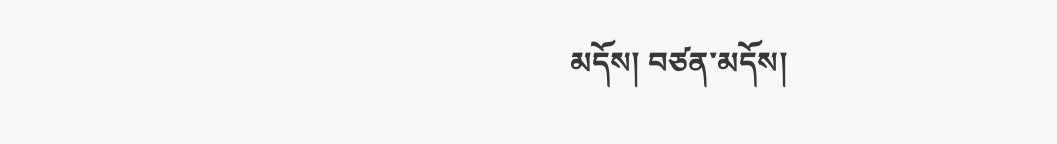མདོས། བཙན་མདོས།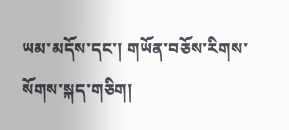ཡམ་མདོས་དང་། གཡོན་བཅོས་རིགས་སོགས་སྐད་གཅིག།